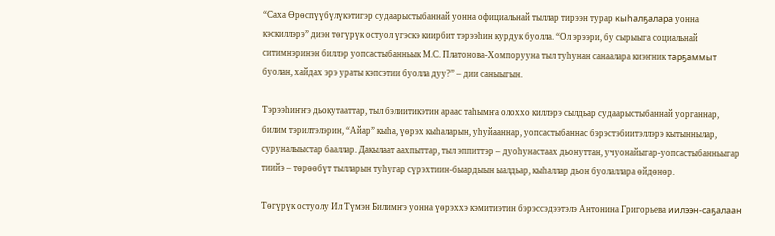“Саха Өрөспүүбүлүкэтигэр судаарыстыбаннай уонна официальнай тыллар тирээн турар кыһалҕалара уонна кэскиллэрэ” диэн төгүрүк остуол үгэскэ киирбит тэрээһин курдук буолла. “Ол эрээри, бу сырыыга социальнай ситимнэринэн биллэр уопсастыбанньык М.С. Платонова-Хомпорууна тыл туһунан санаалара киэҥник тарҕаммыт буолан, хайдах эрэ ураты кэпсэтии буолла дуу?” – дии саныыгын.

Тэрээһиҥҥэ дьокутааттар, тыл бэлиитикэтин араас таһымҥа олоххо киллэрэ сылдьар судаарыстыбаннай уорганнар, билим тэрилтэлэрин, “Айар” кыһа, үөрэх кыһаларын, уһуйааннар, уопсастыбаннас бэрэстэбиитэллэрэ кытыннылар, суруналыыстар бааллар. Дакылаат аахпыттар, тыл эппиттэр – дуоһунастаах дьонуттан, учуонайыгар-уопсастыбанньыгар тиийэ – төрөөбүт тылларын туһугар сүрэхтиин-быардыын ыалдьар, кыһаллар дьон буолаллара өйдөнөр.

Төгүрүк остуолу Ил Түмэн Билимҥэ уонна үөрэххэ кэмитиэтин бэрэссэдээтэлэ Антонина Григорьева иилээн-саҕалаан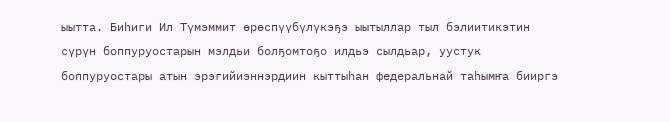ыытта. Биһиги Ил Түмэммит өрөспүүбүлүкэҕэ ыытыллар тыл бэлиитикэтин сүрүн боппуруостарын мэлдьи болҕомтоҕо илдьэ сылдьар, уустук боппуруостары атын эрэгийиэннэрдиин кыттыһан федеральнай таһымҥа бииргэ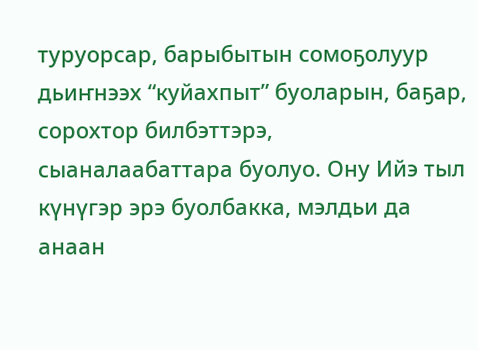туруорсар, барыбытын сомоҕолуур дьиҥнээх “куйахпыт” буоларын, баҕар, сорохтор билбэттэрэ, сыаналаабаттара буолуо. Ону Ийэ тыл күнүгэр эрэ буолбакка, мэлдьи да анаан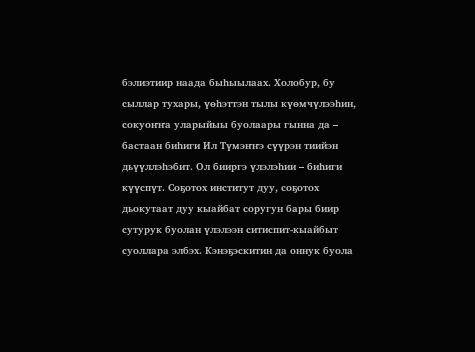бэлиэтиир наада быһыылаах. Холобур, бу сыллар тухары, үөһэттэн тылы күөмчүлээһин, сокуоҥҥа уларыйыы буолаары гынна да – бастаан биһиги Ил Түмэҥҥэ сүүрэн тиийэн дьүүллэһэбит. Ол бииргэ үлэлэһии – биһиги күүспүт. Соҕотох институт дуу, соҕотох дьокутаат дуу кыайбат соругун бары биир сутурук буолан үлэлээн ситиспит-кыайбыт суоллара элбэх. Кэнэҕэскитин да оннук буола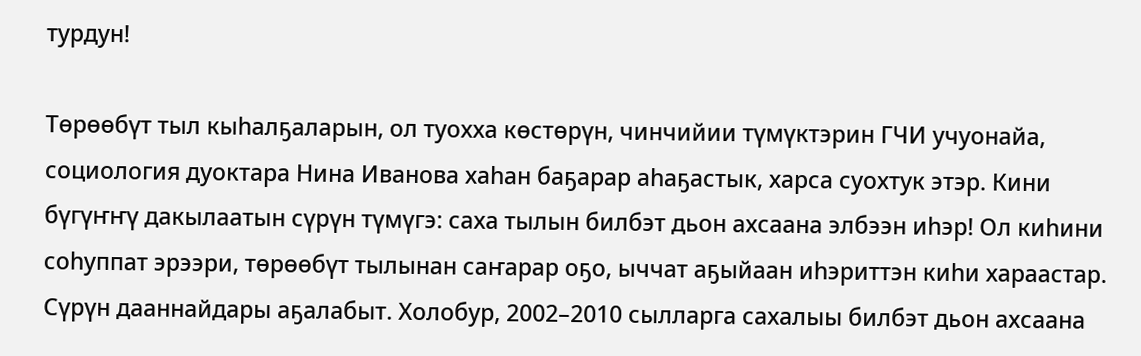турдун!

Төрөөбүт тыл кыһалҕаларын, ол туохха көстөрүн, чинчийии түмүктэрин ГЧИ учуонайа, социология дуоктара Нина Иванова хаһан баҕарар аһаҕастык, харса суохтук этэр. Кини бүгүҥҥү дакылаатын сүрүн түмүгэ: саха тылын билбэт дьон ахсаана элбээн иһэр! Ол киһини соһуппат эрээри, төрөөбүт тылынан саҥарар оҕо, ыччат аҕыйаан иһэриттэн киһи хараастар. Сүрүн дааннайдары аҕалабыт. Холобур, 2002–2010 сылларга сахалыы билбэт дьон ахсаана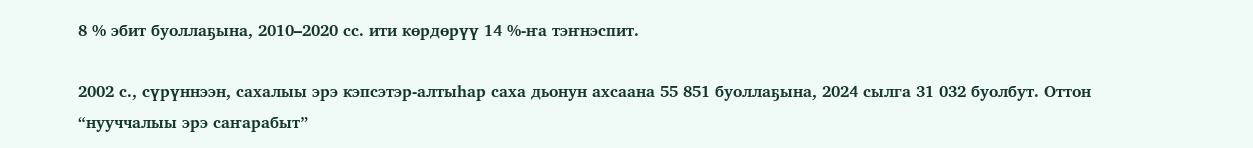8 % эбит буоллаҕына, 2010–2020 сс. ити көрдөрүү 14 %-ҥа тэҥнэспит.

2002 с., сүрүннээн, сахалыы эрэ кэпсэтэр-алтыһар саха дьонун ахсаана 55 851 буоллаҕына, 2024 сылга 31 032 буолбут. Оттон “нууччалыы эрэ саҥарабыт”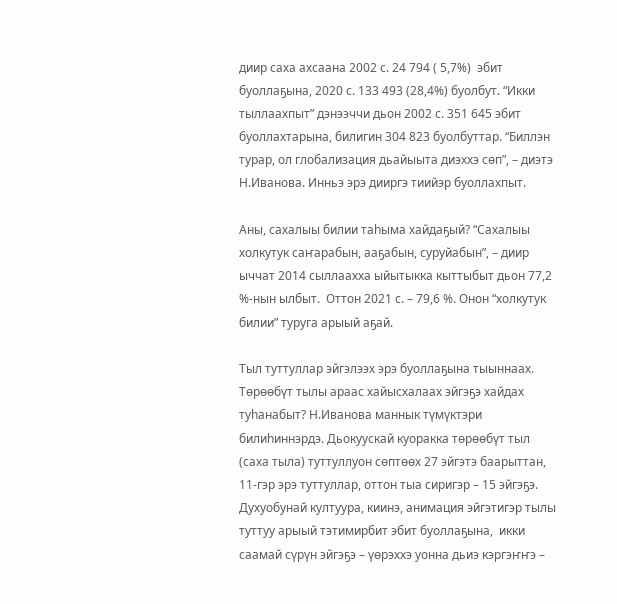диир саха ахсаана 2002 с. 24 794 ( 5,7%)  эбит буоллаҕына, 2020 с. 133 493 (28,4%) буолбут. “Икки тыллаахпыт” дэнээччи дьон 2002 с. 351 645 эбит буоллахтарына, билигин 304 823 буолбуттар. “Биллэн турар, ол глобализация дьайыыта диэххэ сөп”, – диэтэ Н.Иванова. Инньэ эрэ дииргэ тиийэр буоллахпыт.

Аны, сахалыы билии таһыма хайдаҕый? “Сахалыы холкутук саҥарабын, ааҕабын, суруйабын”, – диир ыччат 2014 сыллаахха ыйытыкка кыттыбыт дьон 77,2 %-нын ылбыт.  Оттон 2021 с. – 79,6 %. Онон “холкутук билии” туруга арыый аҕай.

Тыл туттуллар эйгэлээх эрэ буоллаҕына тыыннаах. Төрөөбүт тылы араас хайысхалаах эйгэҕэ хайдах туһанабыт? Н.Иванова маннык түмүктэри билиһиннэрдэ. Дьокуускай куоракка төрөөбүт тыл (саха тыла) туттуллуон сөптөөх 27 эйгэтэ баарыттан, 11-гэр эрэ туттуллар, оттон тыа сиригэр – 15 эйгэҕэ. Духуобунай култуура, киинэ, анимация эйгэтигэр тылы туттуу арыый тэтимирбит эбит буоллаҕына,  икки саамай сүрүн эйгэҕэ – үөрэххэ уонна дьиэ кэргэҥҥэ –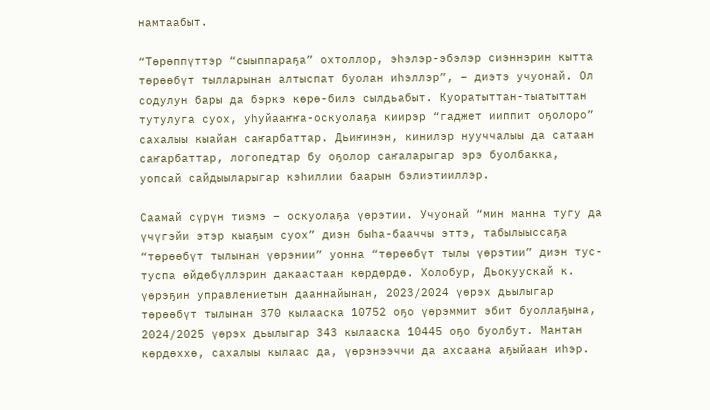намтаабыт.

“Төрөппүттэр “сыыппараҕа” охтоллор, эһэлэр-эбэлэр сиэннэрин кытта төрөөбүт тылларынан алтыспат буолан иһэллэр”, – диэтэ учуонай. Ол содулун бары да бэркэ көрө-билэ сылдьабыт. Куоратыттан-тыатыттан тутулуга суох, уһуйааҥҥа-оскуолаҕа киирэр “гаджет ииппит оҕолоро” сахалыы кыайан саҥарбаттар. Дьиҥинэн, кинилэр нууччалыы да сатаан саҥарбаттар, логопедтар бу оҕолор саҥаларыгар эрэ буолбакка, уопсай сайдыыларыгар кэһиллии баарын бэлиэтииллэр.

Саамай сүрүн тиэмэ – оскуолаҕа үөрэтии. Учуонай “мин манна тугу да үчүгэйи этэр кыаҕым суох” диэн быһа-бааччы эттэ, табылыыссаҕа “төрөөбүт тылынан үөрэнии” уонна “төрөөбүт тылы үөрэтии” диэн тус-туспа өйдөбүллэрин дакаастаан көрдөрдө. Холобур, Дьокуускай к. үөрэҕин управлениетын дааннайынан, 2023/2024 үөрэх дьылыгар төрөөбүт тылынан 370 кылааска 10752 оҕо үөрэммит эбит буоллаҕына, 2024/2025 үөрэх дьылыгар 343 кылааска 10445 оҕо буолбут. Мантан көрдөххө, сахалыы кылаас да, үөрэнээччи да ахсаана аҕыйаан иһэр.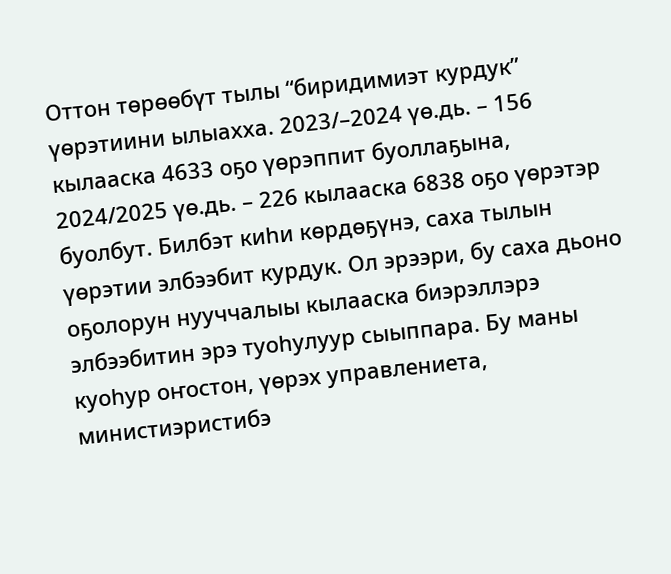Оттон төрөөбүт тылы “биридимиэт курдук” үөрэтиини ылыахха. 2023/–2024 үө.дь. – 156 кылааска 4633 оҕо үөрэппит буоллаҕына, 2024/2025 үө.дь. – 226 кылааска 6838 оҕо үөрэтэр буолбут. Билбэт киһи көрдөҕүнэ, саха тылын үөрэтии элбээбит курдук. Ол эрээри, бу саха дьоно оҕолорун нууччалыы кылааска биэрэллэрэ элбээбитин эрэ туоһулуур сыыппара. Бу маны куоһур оҥостон, үөрэх управлениета, министиэристибэ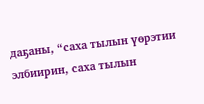даҕаны, “саха тылын үөрэтии элбиирин, саха тылын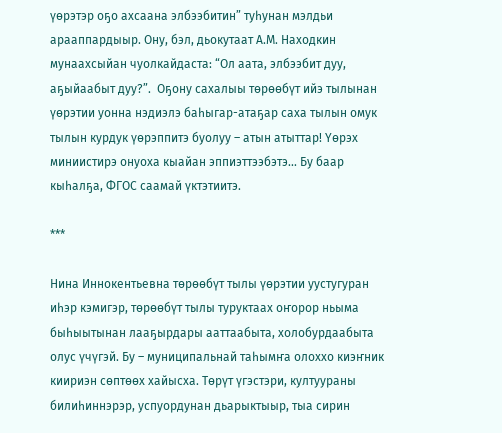үөрэтэр оҕо ахсаана элбээбитин” туһунан мэлдьи арааппардыыр. Ону, бэл, дьокутаат А.М. Находкин мунаахсыйан чуолкайдаста: “Ол аата, элбээбит дуу, аҕыйаабыт дуу?”.  Оҕону сахалыы төрөөбүт ийэ тылынан үөрэтии уонна нэдиэлэ баһыгар-атаҕар саха тылын омук тылын курдук үөрэппитэ буолуу – атын атыттар! Үөрэх миниистирэ онуоха кыайан эппиэттээбэтэ... Бу баар кыһалҕа, ФГОС саамай үктэтиитэ.

***

Нина Иннокентьевна төрөөбүт тылы үөрэтии уустугуран иһэр кэмигэр, төрөөбүт тылы туруктаах оҥорор ньыма быһыытынан лааҕырдары ааттаабыта, холобурдаабыта олус үчүгэй. Бу – муниципальнай таһымҥа олоххо киэҥник киириэн сөптөөх хайысха. Төрүт үгэстэри, култуураны билиһиннэрэр, успуордунан дьарыктыыр, тыа сирин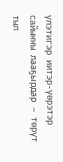үлэтигэр иитэр-үөрэтэр сайыҥҥы лааҕырдар – төрүт тыл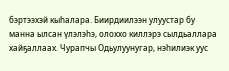бэртээхэй кыһалара. Биирдиилээн улуустар бу манна ылсан үлэлэһэ, олоххо киллэрэ сылдьаллара хайҕаллаах. Чурапчы Одьулуунугар, нэһилиэк уус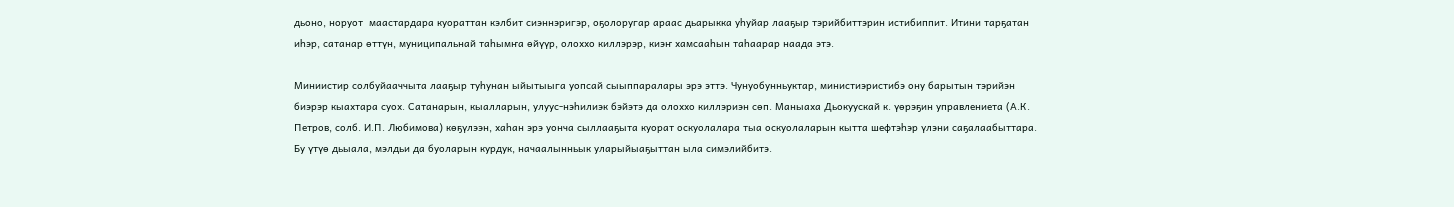дьоно, норуот  маастардара куораттан кэлбит сиэннэригэр, оҕолоругар араас дьарыкка уһуйар лааҕыр тэрийбиттэрин истибиппит. Итини тарҕатан иһэр, сатанар өттүн, муниципальнай таһымҥа өйүүр, олоххо киллэрэр, киэҥ хамсааһын таһаарар наада этэ.

Миниистир солбуйааччыта лааҕыр туһунан ыйытыыга уопсай сыыппаралары эрэ эттэ. Чунуобунньуктар, министиэристибэ ону барытын тэрийэн биэрэр кыахтара суох. Сатанарын, кыалларын, улуус-нэһилиэк бэйэтэ да олоххо киллэриэн сөп. Маныаха Дьокуускай к. үөрэҕин управлениета (А.К. Петров, солб. И.П. Любимова) көҕүлээн, хаһан эрэ уонча сыллааҕыта куорат оскуолалара тыа оскуолаларын кытта шефтэһэр үлэни саҕалаабыттара. Бу үтүө дьыала, мэлдьи да буоларын курдук, начаалынньык уларыйыаҕыттан ыла симэлийбитэ.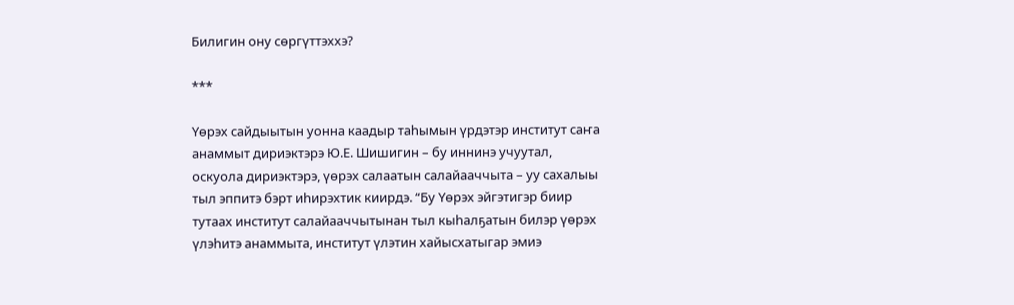Билигин ону сөргүттэххэ?

***

Үөрэх сайдыытын уонна каадыр таһымын үрдэтэр институт саҥа анаммыт дириэктэрэ Ю.Е. Шишигин – бу иннинэ учуутал, оскуола дириэктэрэ, үөрэх салаатын салайааччыта – уу сахалыы тыл эппитэ бэрт иһирэхтик киирдэ. “Бу Үөрэх эйгэтигэр биир тутаах институт салайааччытынан тыл кыһалҕатын билэр үөрэх үлэһитэ анаммыта, институт үлэтин хайысхатыгар эмиэ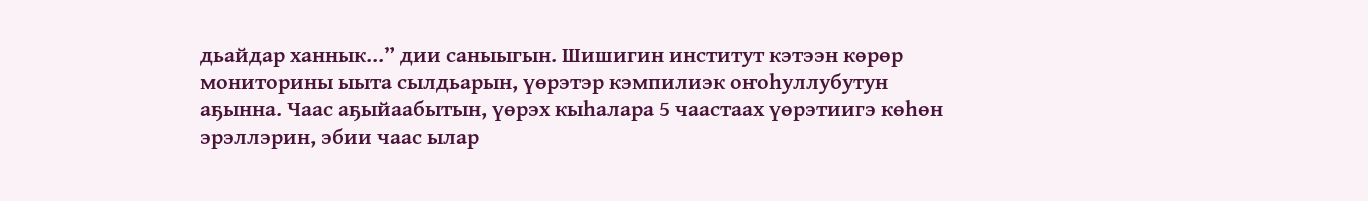дьайдар ханнык...” дии саныыгын. Шишигин институт кэтээн көрөр мониторины ыыта сылдьарын, үөрэтэр кэмпилиэк оҥоһуллубутун аҕынна. Чаас аҕыйаабытын, үөрэх кыһалара 5 чаастаах үөрэтиигэ көһөн эрэллэрин, эбии чаас ылар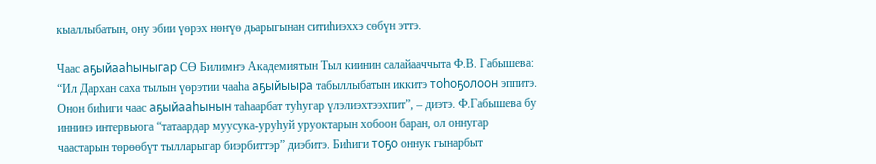кыаллыбатын, ону эбии үөрэх нөҥүө дьарыгынан ситиһиэххэ сөбүн эттэ.

Чаас аҕыйааһыныгар СӨ Билимҥэ Академиятын Тыл киинин салайааччыта Ф.В. Габышева: “Ил Дархан саха тылын үөрэтии чааһа аҕыйыыра табыллыбатын иккитэ тоһоҕолоон эппитэ. Онон биһиги чаас аҕыйааһынын таһаарбат туһугар үлэлиэхтээхпит”, – диэтэ. Ф.Габышева бу иннинэ интервьюга “татаардар муусука-уруһуй уруоктарын хобоон баран, ол оннугар чаастарын төрөөбүт тылларыгар биэрбиттэр” диэбитэ. Биһиги тоҕо оннук гынарбыт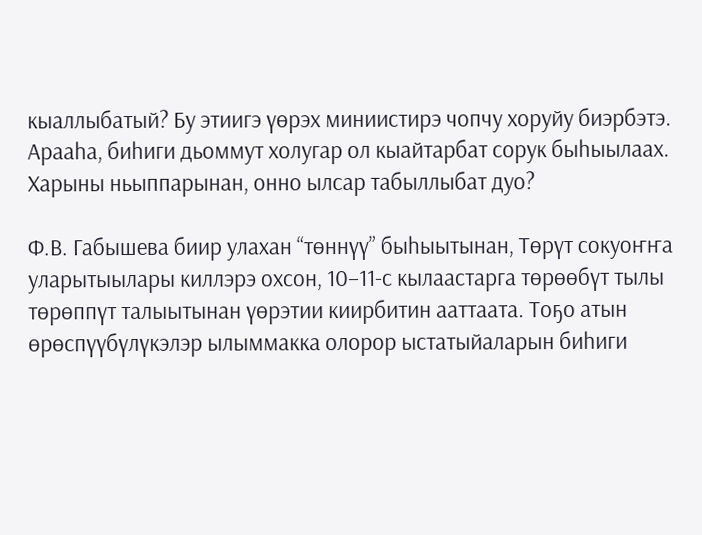кыаллыбатый? Бу этиигэ үөрэх миниистирэ чопчу хоруйу биэрбэтэ. Арааһа, биһиги дьоммут холугар ол кыайтарбат сорук быһыылаах. Харыны ньыппарынан, онно ылсар табыллыбат дуо?

Ф.В. Габышева биир улахан “төннүү” быһыытынан, Төрүт сокуоҥҥа уларытыылары киллэрэ охсон, 10–11-с кылаастарга төрөөбүт тылы төрөппүт талыытынан үөрэтии киирбитин ааттаата. Тоҕо атын өрөспүүбүлүкэлэр ылыммакка олорор ыстатыйаларын биһиги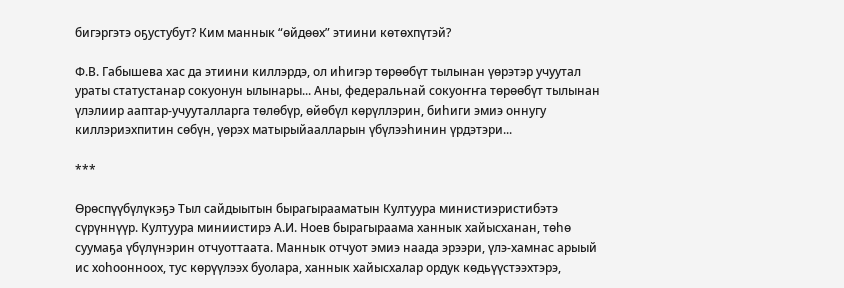бигэргэтэ оҕустубут? Ким маннык “өйдөөх” этиини көтөхпүтэй?

Ф.В. Габышева хас да этиини киллэрдэ, ол иһигэр төрөөбүт тылынан үөрэтэр учуутал ураты статустанар сокуонун ылынары... Аны, федеральнай сокуоҥҥа төрөөбүт тылынан үлэлиир ааптар-учууталларга төлөбүр, өйөбүл көрүллэрин, биһиги эмиэ оннугу киллэриэхпитин сөбүн, үөрэх матырыйаалларын үбүлээһинин үрдэтэри...

***

Өрөспүүбүлүкэҕэ Тыл сайдыытын бырагырааматын Култуура министиэристибэтэ сүрүннүүр. Култуура миниистирэ А.И. Ноев бырагыраама ханнык хайысханан, төһө суумаҕа үбүлүнэрин отчуоттаата. Маннык отчуот эмиэ наада эрээри, үлэ-хамнас арыый ис хоһоонноох, тус көрүүлээх буолара, ханнык хайысхалар ордук көдьүүстээхтэрэ,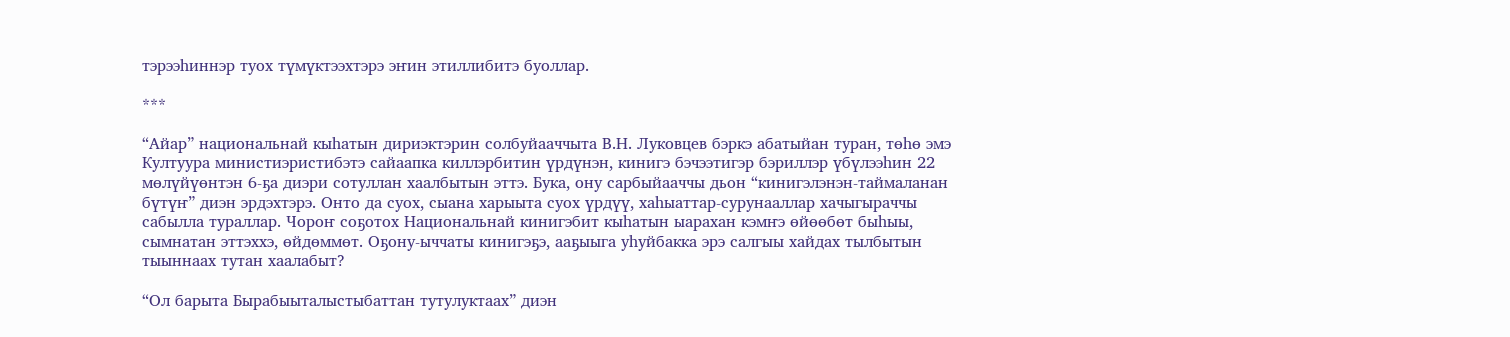тэрээһиннэр туох түмүктээхтэрэ эҥин этиллибитэ буоллар.

***

“Айар” национальнай кыһатын дириэктэрин солбуйааччыта В.Н. Луковцев бэркэ абатыйан туран, төһө эмэ Култуура министиэристибэтэ сайаапка киллэрбитин үрдүнэн, кинигэ бэчээтигэр бэриллэр үбүлээһин 22 мөлүйүөнтэн 6-ҕа диэри сотуллан хаалбытын эттэ. Бука, ону сарбыйааччы дьон “кинигэлэнэн-таймаланан бүтүҥ” диэн эрдэхтэрэ. Онто да суох, сыана харыыта суох үрдүү, хаһыаттар-сурунааллар хачыгыраччы сабылла тураллар. Чороҥ соҕотох Национальнай кинигэбит кыһатын ыарахан кэмҥэ өйөөбөт быһыы, сымнатан эттэххэ, өйдөммөт. Оҕону-ыччаты кинигэҕэ, ааҕыыга уһуйбакка эрэ салгыы хайдах тылбытын тыыннаах тутан хаалабыт?

“Ол барыта Бырабыыталыстыбаттан тутулуктаах” диэн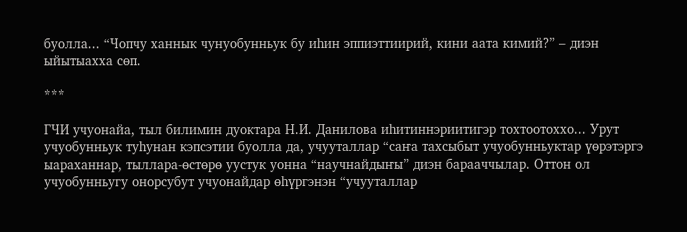буолла... “Чопчу ханнык чунуобунньук бу иһин эппиэттиирий, кини аата кимий?” – диэн ыйытыахха сөп.

***

ГЧИ учуонайа, тыл билимин дуоктара Н.И. Данилова иһитиннэриитигэр тохтоотоххо... Урут учуобунньук туһунан кэпсэтии буолла да, учууталлар “саҥа тахсыбыт учуобунньуктар үөрэтэргэ ыараханнар, тыллара-өстөрө уустук уонна “научнайдыҥы” диэн барааччылар. Оттон ол учуобунньугу онорсубут учуонайдар өһүргэнэн “учууталлар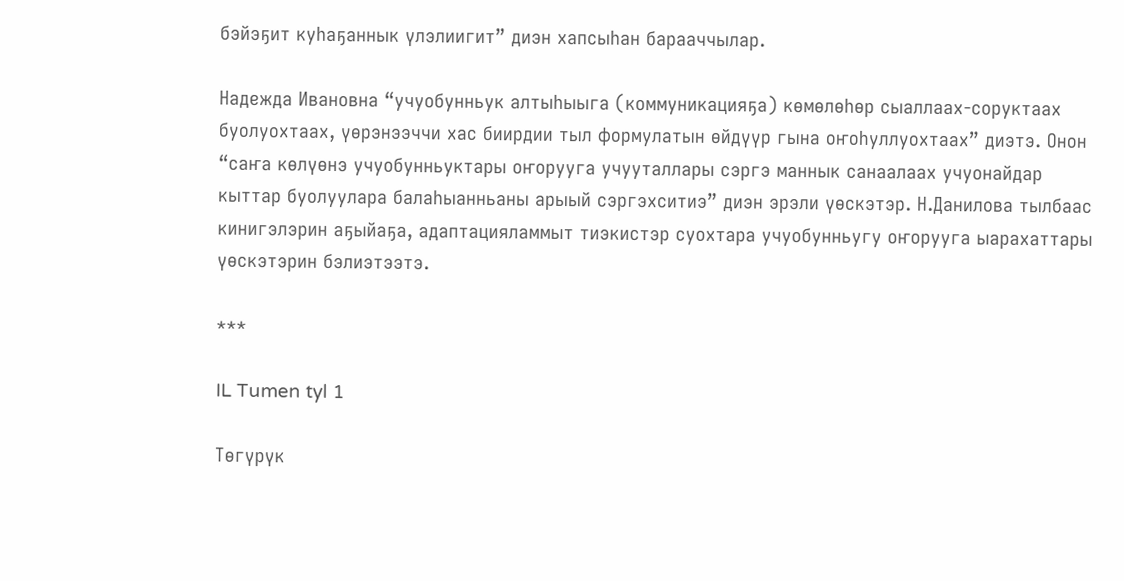бэйэҕит куһаҕаннык үлэлиигит” диэн хапсыһан барааччылар.

Надежда Ивановна “учуобунньук алтыһыыга (коммуникацияҕа) көмөлөһөр сыаллаах-соруктаах буолуохтаах, үөрэнээччи хас биирдии тыл формулатын өйдүүр гына оҥоһуллуохтаах” диэтэ. Онон “саҥа көлүөнэ учуобунньуктары оҥорууга учууталлары сэргэ маннык санаалаах учуонайдар кыттар буолуулара балаһыанньаны арыый сэргэхситиэ” диэн эрэли үөскэтэр. Н.Данилова тылбаас кинигэлэрин аҕыйаҕа, адаптацияламмыт тиэкистэр суохтара учуобунньугу оҥорууга ыарахаттары үөскэтэрин бэлиэтээтэ.

***

IL Tumen tyl 1

Төгүрүк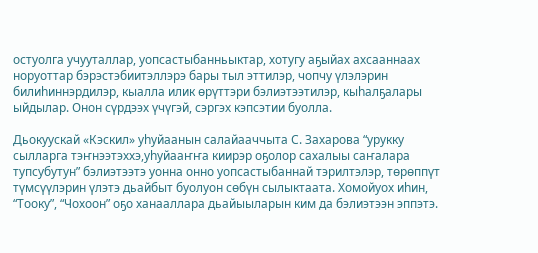остуолга учууталлар, уопсастыбанньыктар, хотугу аҕыйах ахсааннаах норуоттар бэрэстэбиитэллэрэ бары тыл эттилэр, чопчу үлэлэрин билиһиннэрдилэр, кыалла илик өрүттэри бэлиэтээтилэр, кыһалҕалары ыйдылар. Онон сүрдээх үчүгэй, сэргэх кэпсэтии буолла.

Дьокуускай «Кэскил» уһуйаанын салайааччыта С. Захарова “урукку сылларга тэҥнээтэххэ,уһуйааҥҥа киирэр оҕолор сахалыы саҥалара тупсубутун” бэлиэтээтэ уонна онно уопсастыбаннай тэрилтэлэр, төрөппүт түмсүүлэрин үлэтэ дьайбыт буолуон сөбүн сылыктаата. Хомойуох иһин, “Тооку”, “Чохоон” оҕо ханааллара дьайыыларын ким да бэлиэтээн эппэтэ.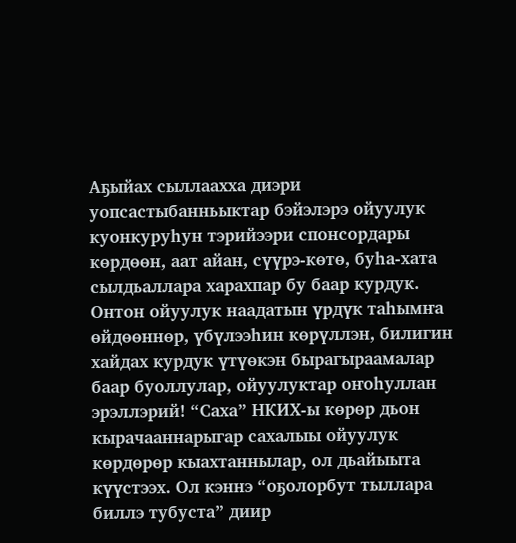Аҕыйах сыллаахха диэри уопсастыбанньыктар бэйэлэрэ ойуулук куонкуруһун тэрийээри спонсордары көрдөөн, аат айан, сүүрэ-көтө, буһа-хата сылдьаллара харахпар бу баар курдук. Онтон ойуулук наадатын үрдүк таһымҥа өйдөөннөр, үбүлээһин көрүллэн, билигин хайдах курдук үтүөкэн бырагыраамалар баар буоллулар, ойуулуктар оҥоһуллан эрэллэрий! “Саха” НКИХ-ы көрөр дьон кырачааннарыгар сахалыы ойуулук көрдөрөр кыахтаннылар, ол дьайыыта күүстээх. Ол кэннэ “оҕолорбут тыллара биллэ тубуста” диир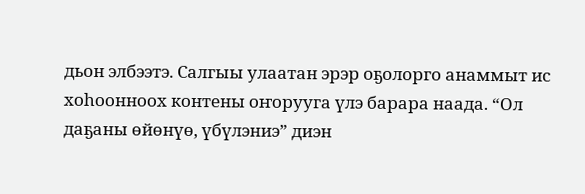дьон элбээтэ. Салгыы улаатан эрэр оҕолорго анаммыт ис хоһоонноох контены оҥорууга үлэ барара наада. “Ол даҕаны өйөнүө, үбүлэниэ” диэн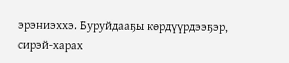эрэниэххэ. Буруйдааҕы көрдүүрдээҕэр, сирэй-харах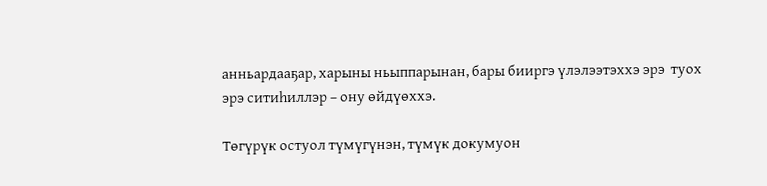анньардааҕар, харыны ньыппарынан, бары бииргэ үлэлээтэххэ эрэ  туох эрэ ситиһиллэр – ону өйдүөххэ.

Төгүрүк остуол түмүгүнэн, түмүк докумуон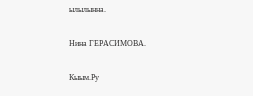ылылынна.

Нина ГЕРАСИМОВА.

Кыым.Ру